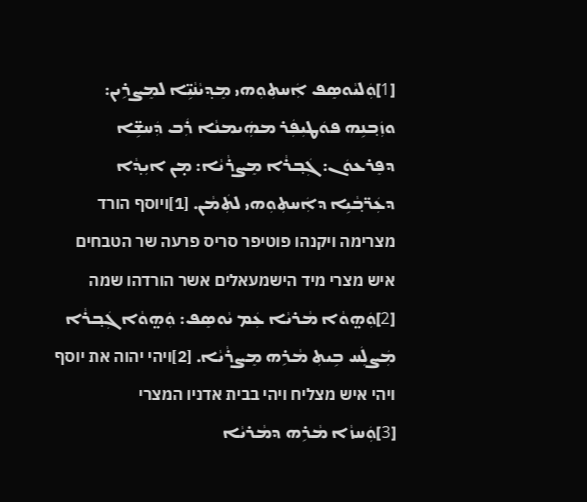[1]ܘܲܠܝܵܘܣܸܦ ܐܲܚܬܼܘܼܗܝ ܡܸܕ݂ܝܵܢܵܝܹ̈ܐ ܠܡܸܨܪܹܝܢ: ܘܙܲܒ݂ܢܹܗ ܦܘܿܛܝܼܦܲܪ ܡܗܲܝܡܢܵܐ ܪܲܒ ܕܲܚܫܹ̈ܐ ܕܦܸܪܥܘܿܢ: ܓܲܒ݂ܪܵܐ ܡܸܨܪܵܝܵܐ: ܡ̣ܢ ܐܝܼܕ݂ܵܐ ܕܥܲܪ̈ܒ݂ܵܝܹܐ ܕܐܲܚܬܼܘܼܗܝ ܠܬܲܡܵܢ. [1]ויוסף הורד מצרימה ויקנהו פוטיפר סריס פרעה שר הטבחים איש מצרי מיד הישמעאלים אשר הורדהו שמה
[2]ܘܲܗ̤ܘܵܐ ܡܵܪܝܵܐ ܥܲܡ ܝܵܘܣܸܦ: ܘܲܗ̤ܘܵܐ ܓܲܒ݂ܪܵܐ ܡܲܨܠܲܚ ܒܹܝܬܼ ܡܵܪܹܗ ܡܸܨܪܵܝܵܐ. [2]ויהי יהוה את יוסף ויהי איש מצליח ויהי בבית אדניו המצרי
[3]ܘܲܚܙܵܐ ܡܵܪܹܗ ܕܡܵܪܝܵܐ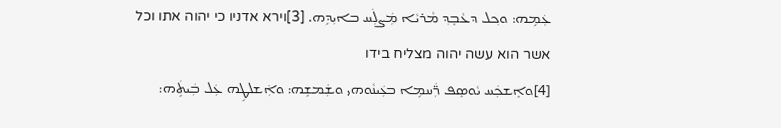ܥܲܡܹܗ: ܘܟ݂ܠ ܕܥܵܒܸܕ݂ ܡܵܪܝܵܐ ܡܲܨܠܲܚ ܒܐܝܼܕܹܗ. [3]וירא אדניו כי יהוה אתו וכל אשר הוא עשה יהוה מצליח בידו
[4]ܘܐܸܫܟܲܚ ܝܵܘܣܸܦ ܪ̈ܲܚܡܹܐ ܒܥܲܝܢܵܘܗܝ ܘܫܲܡܫܹܗ: ܘܐܲܫܠܛܹܗ ܥܲܠ ܒܲܝܬܹܿܗ: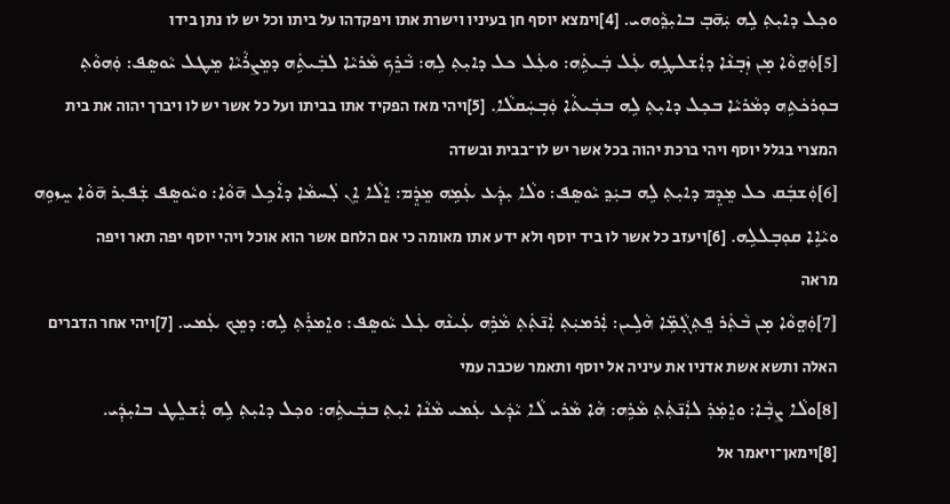ܘܟ݂ܠ ܕܐܝܼܬܼ ܠܹܗ ܝܲܗ̄ܒ݂ ܒܐܝܼܕ݂ܵܘܗܝ. [4]וימצא יוסף חן בעיניו וישרת אתו ויפקדהו על ביתו וכל יש לו נתן בידו
[5]ܘܲܗ̤ܘܵܐ ܡ̣ܢ ܙܲܒ݂ܢܵܐ ܕܐܲܫܠܛܹܗ ܥܲܠ ܒܲܝܬܹܿܗ: ܘܥܲܠ ܟܠ ܕܐܝܼܬܼ ܠܹܗ: ܒܵܪܸܟ ܡܵܪܝܵܐ ܠܒܲܝܬܹܿܗ ܕܡܸܨܪܵܝܵܐ ܡܸܛܠ ܝܵܘܣܸܦ: ܘܲܗܘܵܬܼ ܒܘܼܪܟܿܬܹܗ ܕܡܵܪܝܵܐ ܒܟ݂ܠ ܕܐܝܼܬܼ ܠܹܗ ܒܒܲܝܬܵܐ ܘܲܒ݂ܚܲܩܠܵܐ. [5]ויהי מאז הפקיד אתו בביתו ועל כל אשר יש לו ויברך יהוה את בית המצרי בגלל יוסף ויהי ברכת יהוה בכל אשר יש לו־בבית ובשדה
[6]ܘܲܫܒܲܩ ܟܠ ܡܸܕܸܡ ܕܐܝܼܬܼ ܠܹܗ ܒܝܲܕ݂ ܝܵܘܣܸܦ: ܘܠܵܐ ܝܼܕܲܥ ܥܲܡܹܗ ܡܸܕܸܿܡ: ܐܸܠܵܐ ܐܸܢ ܠܲܚܡܵܐ ܕܐܵܟܹܠ ܗ̄ܘܵܐ: ܘܝܵܘܣܸܦ ܫܲܦܝܼܪ ܗ̄ܘܵܐ ܚܸܙܘܹܗ ܘܝܵܐܹܐ ܩܘܼܒ݂ܠܠܹܗ. [6]ויעזב כל אשר לו ביד יוסף ולא ידע אתו מאומה כי אם הלחם אשר הוא אוכל ויהי יוסף יפה תאר ויפה מראה
[7]ܘܲܗ̤ܘܵܐ ܡ̣ܢ ܒܵܬܲܪ ܦܸܬܼܓ݂ܵܡܹ̈ܐ ܗܵܠܹܝܢ: ܐܲܪܡܝܲܬܼ ܐܲܢ̄ܬܲܬܼ ܡܵܪܹܗ ܥܲܝܢܵܗ ܥܲܠ ܝܵܘܣܸܦ: ܘܐܸܡܪܲܬܼ ܠܹܗ: ܕܡܸܟ ܥܲܡܝ. [7]ויהי אחר הדברים האלה ותשא אשת אדניו את עיניה אל יוסף ותאמר שכבה עמי
[8]ܘܠܵܐ ܨܒ݂ܵܐ: ܘܐܸܡܲܪ݂ ܠܐܲܢ̄ܬܲܬܼ ܡܵܪܹܗ: ܗܵܐ ܡܵܪܝ ܠܵܐ ܝܵܕܲܥ ܥܲܡܝ ܡܵܢܵܐ ܐܝܼܬܼ ܒܒܲܝܬܹܿܗ: ܘܟ݂ܠ ܕܐܝܼܬܼ ܠܹܗ ܐܲܫܠܸܛ ܒܐܝܼܕܲܝ. [8]וימאן־ויאמר אל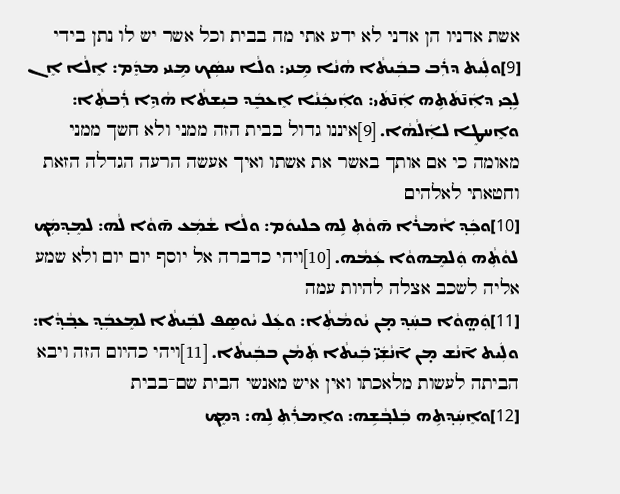אשת אדניו הן אדני לא ידע אתי מה בבית וכל אשר יש לו נתן בידי
[9]ܘܠܲܝܬ ܕܪܲܒ ܒܒܲܝܬܵܐ ܗܵܢܵܐ ܡܹܢܝ: ܘܠܵܐ ܚܣܲܟ ܡܹܢܝ ܡܕܸܿܡ: ܐܸܠܵܐ ܐܸܢ ܠܹܟ݂ܝ ܕܐܲܢ̄ܬܿܬܹܗ ܐܲܢ̄ܬܿܝ: ܘܐܲܝܟܲܢܵܐ ܐܸܥܒܸܿܕ ܒܝܼܫܬܵܐ ܗܵܕܹܐ ܪܲܒܬܼܵܐ: ܘܐܸܚܛܸܐ ܠܐܲܠܵܗܵܐ. [9]איננו גדול בבית הזה ממני ולא חשך ממני מאומה כי אם אותך באשר את אשתו ואיך אעשה הרעה הגדלה הזאת וחטאתי לאלהים
[10]ܘܟܲܕ݂ ܐܵܡܪܵܐ ܗ̄ܘܵܬܼ ܠܹܗ ܟܠܝܘܿܡ: ܘܠܵܐ ܫܵܡܲܥ ܗ̄ܘܵܐ ܠܵܗ: ܠܡܸܕ݂ܡܲܟ ܠܘܵܬܼܵܗ ܘܲܠܡܸܗܘܵܐ ܥܲܡܵܗ. [10]ויהי כדברה אל יוסף יום יום ולא שמע אליה לשכב אצלה להיות עמה
[11]ܘܲܗ̤ܘܵܐ ܒܚܲܕ݂ ܡ̣ܢ ܝܵܘܡܵܬܼܵܐ: ܘܥܲܠ ܝܵܘܣܸܦ ܠܒܲܝܬܵܐ ܠܡܸܥܒܲܕ݂ ܥܒ݂ܵܕ݂ܵܐ: ܘܠܲܝܬ ܐ̄ܢܵܫ ܡ̣ܢ ܐ̄ܢܵܫܲܝ̈ ܒܲܝܬܵܐ ܬܲܡܵܢ ܒܒܲܝܬܵܐ. [11]ויהי כהיום הזה ויבא הביתה לעשות מלאכתו ואין איש מאנשי הבית שם־בבית
[12]ܘܐܸܚܲܕ݂ܬܹܗ ܒܲܠܒ݂ܵܫܹܗ: ܘܐܸܡܪܲܬܼ ܠܹܗ: ܕܡܸܟ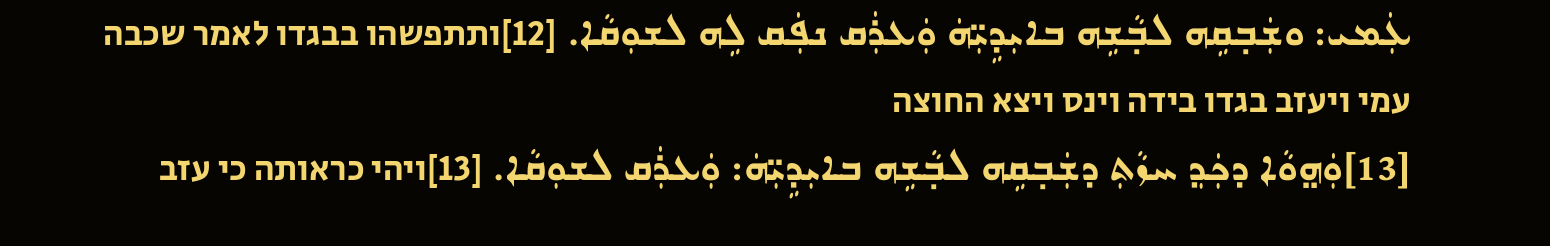ܥܲܡܝ: ܘܫܲܒ݂ܩܹܗ ܠܒ݂ܵܫܹܗ ܒܐܝܼܕܹܝܼ̈ܗܿ ܘܲܥܪܲܩ ܢܦܲܩ ܠܹܗ ܠܫܘܼܩܵܐ. [12]ותתפשהו בבגדו לאמר שכבה עמי ויעזב בגדו בידה וינס ויצא החוצה
[13]ܘܲܗ̤ܘܵܐ ܕܟܲܕ݂ ܚܙܵܬܼ ܕܫܲܒ݂ܩܹܗ ܠܒ݂ܵܫܹܗ ܒܐܝܼܕܹܝܼ̈ܗܿ: ܘܲܥܪܲܩ ܠܫܘܼܩܵܐ. [13]ויהי כראותה כי עזב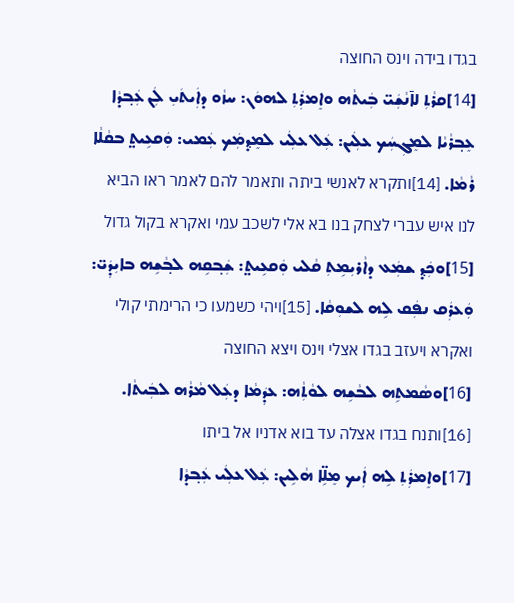בגדו בידה וינס החוצה
[14]ܩܪܵܬܼ ܠܐ̄ܢܵܫܲܝ̈ ܒܲܝܬܵܗ ܘܐܸܡܪܲܬܼ ܠܗܘܿܢ: ܚܙܵܘ ܕܐܲܝܬܿܝܼ ܠܲܢ ܥܲܒ݂ܕܵܐ ܥܸܒ݂ܪܵܝܵܐ ܠܡܸܓܼܚܲܟ ܥܠܲܝܢ: ܥܲܠ ܥܠܲܝ ܠܡܸܕ݂ܡܲܟ ܥܲܡܝ: ܘܲܩܥܹܝܬ̤ ܒܩܵܠܵܐ ܪܵܡܵܐ. [14]ותקרא לאנשי ביתה ותאמר להם לאמר ראו הביא לנו איש עברי לצחק בנו בא אלי לשכב עמי ואקרא בקול גדול
[15]ܘܟܲܕ݂ ܫܡܲܥ ܕܐܵܪܝܼܡܹܬܼ ܩܵܠܝ ܘܲܩܥܹܝܬ̤: ܫܲܒ݂ܩܹܗ ܠܒ݂ܵܫܹܗ ܒܐܝܼܕܲܝ̈: ܘܲܥܪܲܩ ܢܦܲܩ ܠܹܗ ܠܫܘܼܩܵܐ. [15]ויהי כשמעו כי הרימתי קולי ואקרא ויעזב בגדו אצלי וינס ויצא החוצה
[16]ܘܣܵܡܬܹܗ ܠܒܵܫܹܗ ܠܘܵܬܼܵܗ: ܥܕܲܡܵܐ ܕܥܲܠ ܡܵܪܵܗ ܠܒܲܝܬܵܐ. [16]ותנח בגדו אצלה עד בוא אדניו אל ביתו
[17]ܘܐܸܡܪܲܬܼ ܠܹܗ ܐܲܝܟ ܡܸܠܹ̈ܐ ܗܵܠܹܝܢ: ܥܲܠ ܥܠܲܝ ܥܲܒ݂ܕܵܐ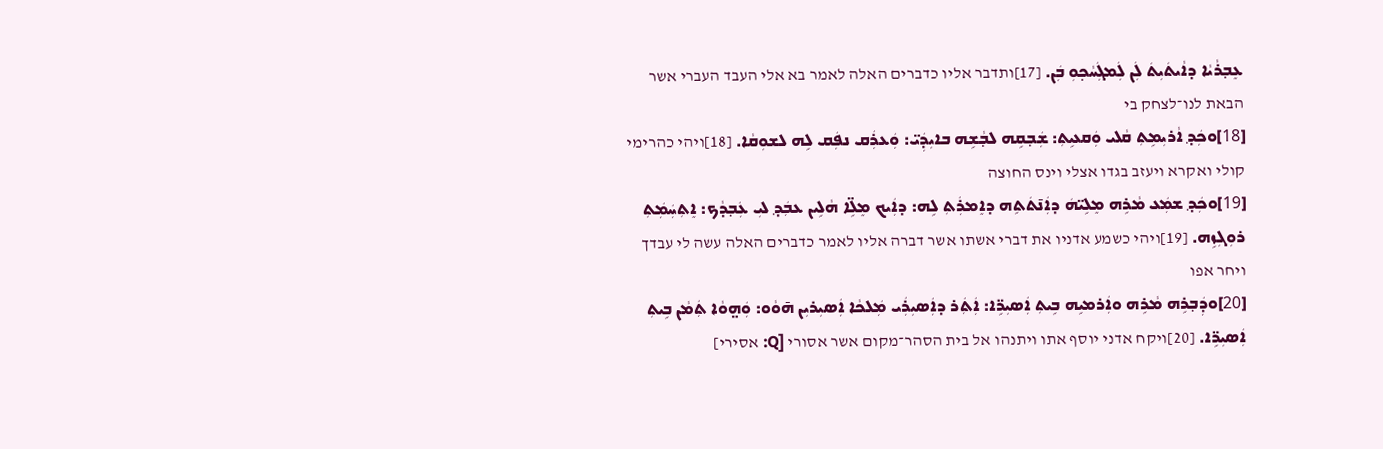ܥܸܒ݂ܪܵܝܵܐ ܕܐܵܝܬܿܝܼܬܿ ܠܲܢ ܠܲܡܓܲܚܵܟ݂ܘܼ ܒܲܢ. [17]ותדבר אליו כדברים האלה לאמר בא אלי העבד העברי אשר הבאת לנו־לצחק בי
[18]ܘܟܲܕ݂ ܐܵܪܝܼܡܹܬܼ ܩܵܠܝ ܘܲܩܥܝܹܬܼ: ܫܲܒ݂ܩܹܗ ܠܒ݂ܵܫܹܗ ܒܐܝܼܕܲܝ̈: ܘܲܥܪܲܩ ܢܦܲܩ ܠܹܗ ܠܫܘܼܩܵܐ. [18]ויהי כהרימי קולי ואקרא ויעזב בגדו אצלי וינס החוצה
[19]ܘܟܲܕ݂ ܫܡܲܥ ܡܵܪܹܗ ܡܸܠܹܝ̈ܗܿ ܕܐܲܢ̄ܬܿܬܹܗ ܕܐܸܡܪܲܬܼ ܠܹܗ: ܕܐܲܝܟ ܡܸܠܹ̈ܐ ܗܵܠܹܝܢ ܥܒܲܕ݂ ܠܝܼ ܥܲܒ݂ܕܵܟ: ܐܸܬܼܚܲܡܲܬܼ ܪܘܼܓܼܙܹܗ. [19]ויהי כשמע אדניו את דברי אשתו אשר דברה אליו לאמר כדברים האלה עשה לי עבדך ויחר אפו
[20]ܘܕܲܒ݂ܪܹܗ ܡܵܪܹܗ ܘܐܲܪܡܝܹܗ ܒܹܝܬܼ ܐܲܣܝܼܪܹ̈ܐ: ܐܲܬܲܪ ܕܐܲܣܝܼܪܲܝ ܡܲܠܟܵܐ ܐܲܣܝܼܪܝܼܢ ܗ̄ܘܵܘ: ܘܲܗ̤ܘܵܐ ܬܲܡܵܢ ܒܹܝܬܼ ܐܲܣܝܼܪܹ̈ܐ. [20]ויקח אדני יוסף אתו ויתנהו אל בית הסהר־מקום אשר אסורי [Q: אסירי]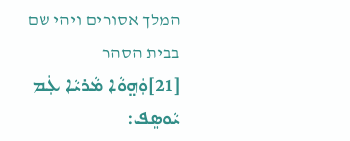המלך אסורים ויהי שם בבית הסהר
[21]ܘܲܗ̤ܘܵܐ ܡܵܪܝܵܐ ܥܲܡ ܝܵܘܣܸܦ: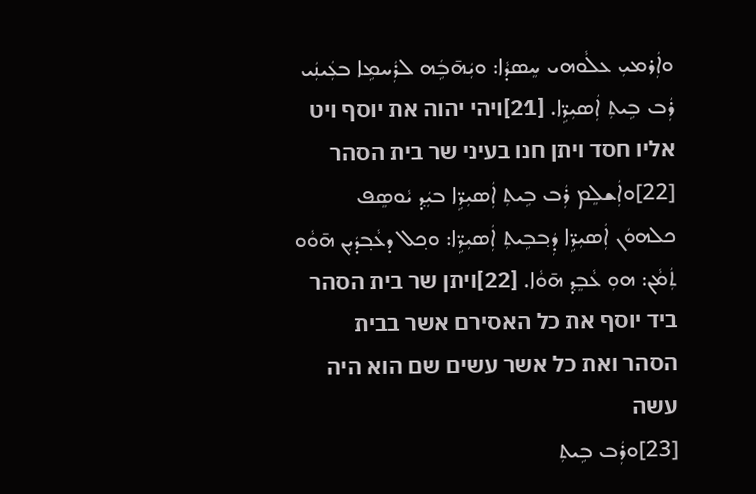ܘܐܲܪܡܝܼ ܥܠܵܘܗܝ ܚܸܣܕܵܐ: ܘܝܲܗ̄ܒܹܿܗ ܠܪܲܚܡܹܐ ܒܥܲܝܢܲܝ ܪܲܒ ܒܹܝܬܼ ܐܲܣܝܼܪܹ̈ܐ. [21]ויהי יהוה את יוסף ויט אליו חסד ויתן חנו בעיני שר בית הסהר
[22]ܘܐܲܫܠܸܡ ܪܲܒ ܒܹܝܬܼ ܐܲܣܝܼܪܹ̈ܐ ܒܝܲܕ݂ ܝܵܘܣܸܦ ܟܠܗܘܿܢ ܐܲܣܝܼܪܹ̈ܐ ܕܲܒ݂ܒܹܝܬܼ ܐܲܣܝܼܪܹ̈ܐ: ܘܟ݂ܠ ܕܥܵܒ݂ܕܿܝܼܢ ܗ̄ܘܵܘ ܬܲܡܵܢ: ܗܘܼ ܥܵܒܸܕ݂ ܗ̄ܘܵܐ. [22]ויתן שר בית הסהר ביד יוסף את כל האסירם אשר בבית הסהר ואת כל אשר עשים שם הוא היה עשה
[23]ܘܪܲܒ ܒܹܝܬܼ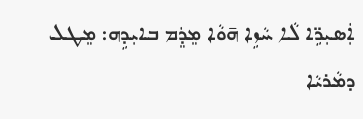ܐܲܣܝܼܪܹ̈ܐ ܠܵܐ ܚܵܙܹܐ ܗ̄ܘܵܐ ܡܸܕܸܿܡ ܒܐܝܼܕܹܗ: ܡܸܛܠ ܕܡܵܪܝܵܐ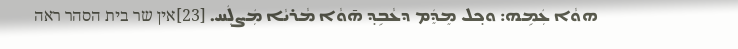ܗܘܵܐ ܥܲܡܹܗ: ܘܟ݂ܠ ܡܸܕܸܿܡ ܕܥܵܒܹܕ݂ ܗ̄ܘܵܐ ܡܵܪܝܵܐ ܡܲܨܠܲܚ. [23]אין שר בית הסהר ראה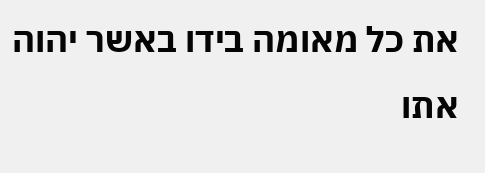את כל מאומה בידו באשר יהוה אתו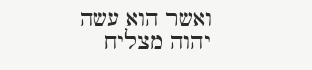ואשר הוא עשה יהוה מצליח